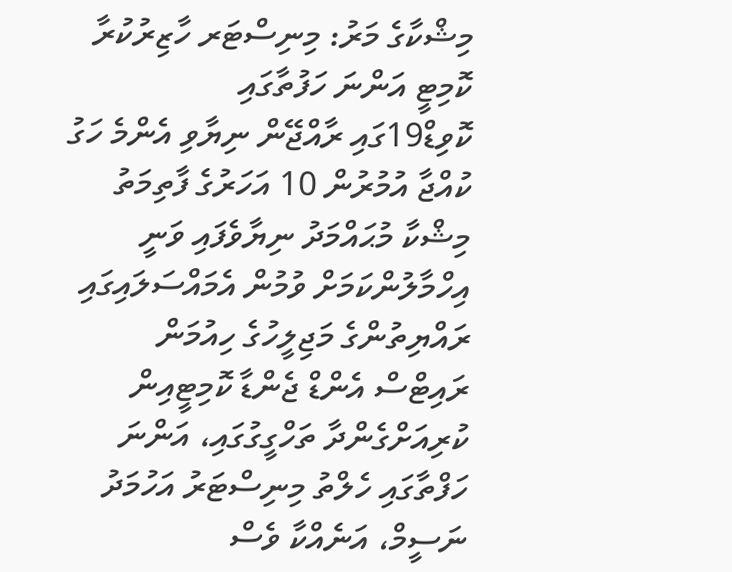މިޝްކާގެ މަރު: މިނިސްޓަރ ހާޒިރުކުރާ ކޮމިޓީ އަންނަ ހަފުތާގައި
ކޮވިޑް19ގައި ރާއްޖޭން ނިޔާވި އެންމެ ހަގު ކުއްޖާ އުމުރުން 10 އަހަރުގެ ފާތިމަތު މިޝްކާ މުޙައްމަދު ނިޔާވެފައި ވަނީ އިހްމާލުންކަމަށް ވުމުން އެމައްސަލައިގައި ރައްޔިތުންގެ މަޖިލީހުގެ ހިއުމަން ރައިޓްސް އެންޑް ޖެންޑާ ކޮމިޓީއިން ކުރިއަށްގެންދާ ތަހްގީގުގައި، އަންނަ ހަފްތާގައި ހެލްތު މިނިސްޓަރު އަހުމަދު ނަސީމް، އަނެއްކާ ވެސް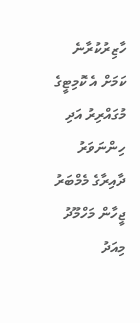ހާޒިރުކުރާނެ ކަމަށް އެ ކޮމިޓީގެ މުގައްރިރު އަދި ހިންނަވަރު ދާއިރާގެ މެމްބަރު ޖީހާން މަހްމޫދު މިއަދު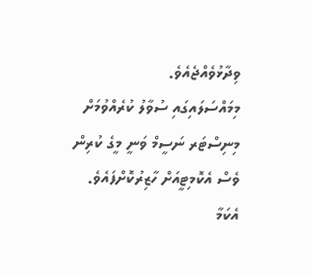ވިދާޅުވެއްޖެއެވެ.
މިމައްސަލައިގައި ސުވާލު ކުރެއްވުމަށް މިނިސްޓަރ ނަސީމް ވަނީ މީގެ ކުރިން ވެސް އެކޮމިޓީއަށް ހާޒިރުކޮށްފައެވެ.
އެކަމާ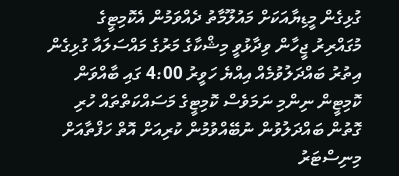ގުޅިގެން މީޑިޔާއަކަށް މައުލޫމާތު ދެއްވަމުން އެކޮމިޓީގެ މުގައްރިރު ޖީހާން ވިދާޅުވީ މިޝްކާގެ މަރުގެ މައްސަލައާ ގުޅިގެން އިތުރު ބައްދަލުވުމެއް އިއްޔެ ހަވީރު 4:00 ގައި ބާއްވަން ކޮމިޓީން ނިންމި ނަމަވެސް ކޮމިޓީގެ މަސައްކަތްތައް ހުރި ގޮތުން ބައްދަލުވުން ނުބޭއްވުމުން ކުރިއަށް އޮތް ހަފްތާއަށް މިނިސްޓަރު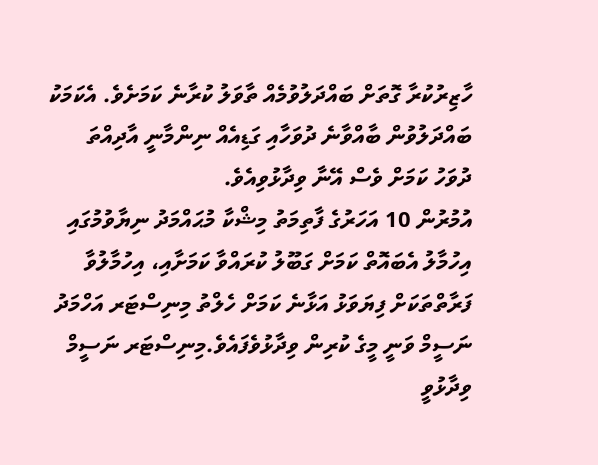ހާޒިރުކުރާ ގޮތަށް ބައްދަލުވުމެއް ތާވަލު ކުރާނެ ކަމަށެވެ. އެކަމަކު ބައްދަލުވުން ބާއްވާނެ ދުވަހާއި ގަޑިއެއް ނިންމާނީ އާދިއްތަ ދުވަހު ކަމަށް ވެސް އޭނާ ވިދާޅުވިއެވެ.
އުމުރުން 10 އަހަރުގެ ފާތިމަތު މިޝްކާ މުޙައްމަދު ނިޔާވުމުގައި އިހުމާލު އެބައޮތް ކަމަށް ގަބޫލު ކުރައްވާ ކަމަށާއި، އިހުމާލުވާ ފަރާތްތަކަށް ފިޔަވަޅު އަޅާނެ ކަމަށް ހެލްތު މިނިސްޓަރ އަހްމަދު ނަސީމް ވަނީ މީގެ ކުރިން ވިދާޅުވެފައެވެ.މިނިސްޓަރ ނަސީމް ވިދާޅުވީ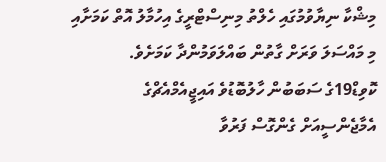މިޝްކާ ނިޔާވުމުގައި ހެލްތު މިނިސްޓްރީގެ އިހުމާލު އޮތް ކަމަށާއި މި މައްސަލަ ވަރަށް ގާތުން ބައްލަވަމުންދާ ކަމަށެވެ.
ކޮވިޑް19ގެ ސަބަބުން ހާލުބޮޑުވެ އައިޖީއެމްއެޗްގެ އެމާޖެންސީއަށް ގެންގޮސް ފަރުވާ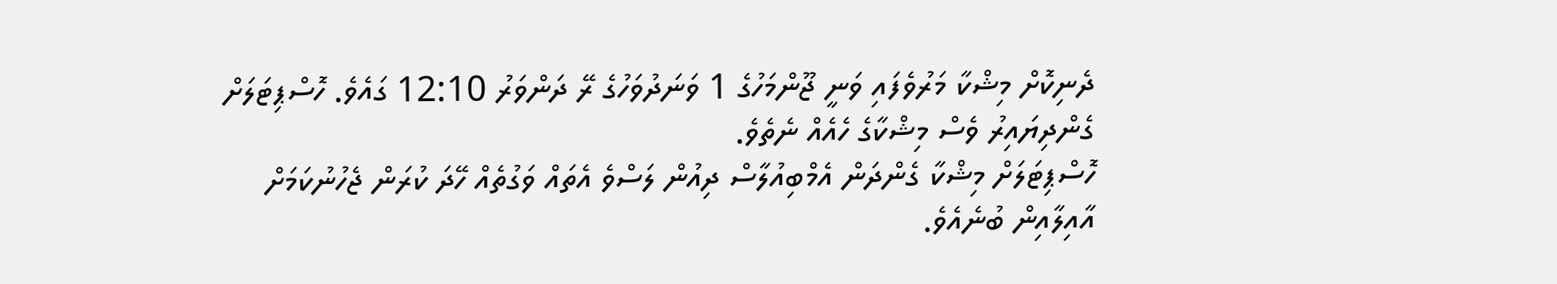ދެނިކޮށް މިޝްކާ މަރުވެފައި ވަނީ ޖޫންމަހުގެ 1 ވަނަދުވަހުގެ ރޭ ދަންވަރު 12:10 ގައެވެ. ހޮސްޕިޓަލަށް ގެންދިޔައިރު ވެސް މިޝްކާގެ ހެއެއް ނެތެވެ.
ހޮސްޕިޓަލަށް މިޝްކާ ގެންދަން އެމްބިއުލާސް ދިއުން ލަސްވެ އެތައް ވަގުތެއް ހޭދަ ކުރަން ޖެހުނުކަމަށް އާއިލާއިން ބުނެއެވެ.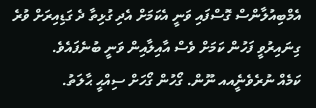އެމްބިއުލާންސް ގޮސްފައި ވަނީ އެކަމަށް އެދި ގުޅިތާ ދެ ގަޑިއިރަށް ވުރެ ގިނައިރުވީ ފަހުން ކަމަށް ވެސް އާއިލާއިން ވަނީ ބުނެފައެވެ.
ކަމެއް ނުރެވެނީެއއ ނޫން. ގޯހުން ގޯހަށް ސިއްޙީ ޙާލަތު.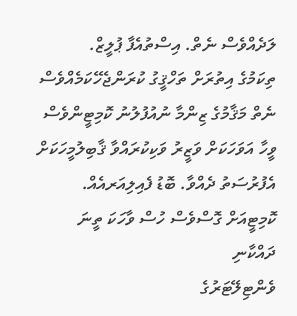ލަދެއްވެސް ނެތް. އިސްތުއެފާ ޕުލީޒް.
ތިކަމުގެ އިތުރަށް ތަހްޤީގު ކުރަންޖެހޭކަމެއްވެސް ނެތް މަޤާމުގެ ޒިންމާ ނުއުފުލުނު ކޮމިޓީންވެސް ވީހާ އަވަހަކަށް ވަޒީރު ވަކިކުރައްވާ ޤާބިލުމީހަކަށް އެފުރުސަތު ދެއްވާ. ބޮޑު ފެއިލިއަރއެއް. ކޮމިޓީއަށް ގޮސްވެސް ހުސް ވާހަކަ ތީނަ ދައްކާނި
ވެންޓިލޭޓަރުގެ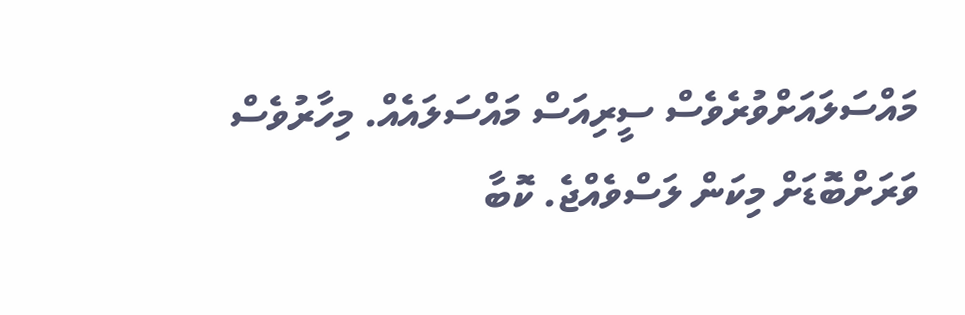މައްސަލައަށްވުރެވެސް ސީރިއަސް މައްސަލައެއް. މިހާރުވެސް ވަރަށްބޮޑަށް މިކަން ލަސްވެއްޖެ. ކޮބާ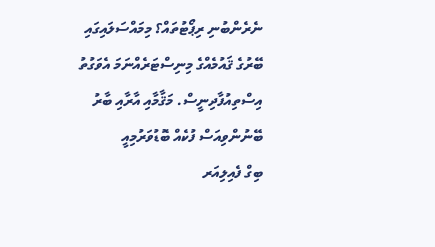ނެރެންބުނި ރިޕޯޓުތައް؟ މިމައްސަލައިގައި ބޭރުގެ ޤައުމެއްގެ މިނިސްޓަރެއްނަމަ އެވަގުތު އިސްތިއުފާދިނީސް. މަޤާމާއި އާރާއި ބާރު ބޭނުންވިއަސް ފުކެއް ބޮޑުވަރުމިއީ
ބިގް ފެއިލިއަރ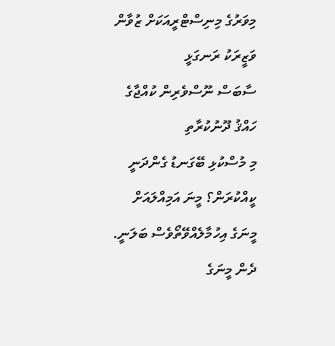މިވަރުގެ މިނިސްޓްރީއަކަށް ޒުވާން ވަޒީރަކު ރަނގަޅީ
ސާބަސް ނޫސްވެރިން ކުއްޖާގެ ހައްޤު ދޫނުކުރާތި
މި މުސްކުޅި ބޭގަނޑު ގެންދަނީ ކީއްކުރަން؟ މީނަ އަމިއްލައަށް މީނަގެ އިހުމާލެއްވޭތޯވެސް ބަލަނީ. ދެން މީނަގެ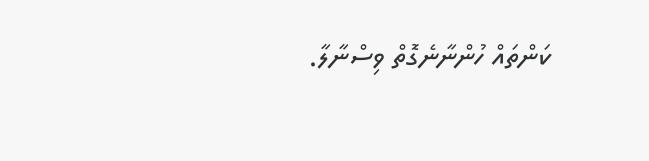ކަންތައް ހުންނާނެގޮތް ވިސްނާލާ.